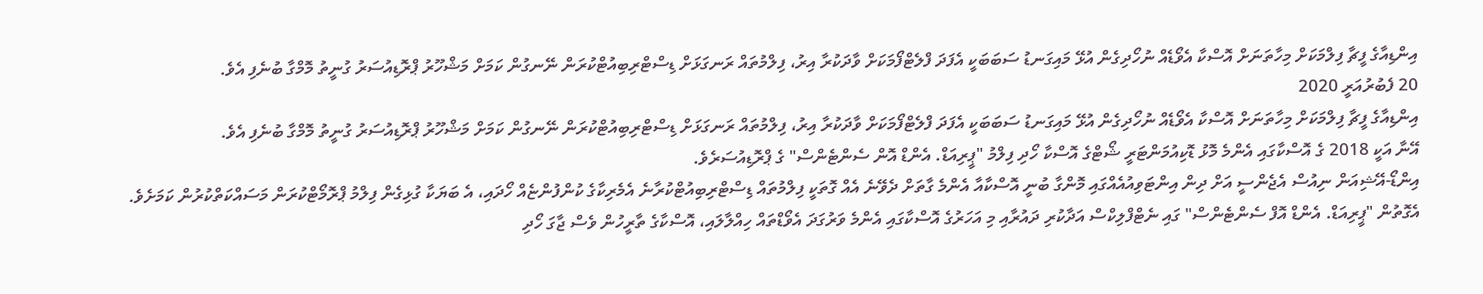އިންޑިއާގެ ފީޗާ ފިލްމަކަށް މިހާތަނަށް އޮސްކާ އެވޯޑެއް ނުހޯދިގެން އުޅޭ މައިގަނޑު ސަބަބަކީ އެފަދަ ފްލެޓްފޯމަކަށް ވާދަކުރާ އިރު، ފިލްމުތައް ރަނގަޅަށް ޑިސްޓްރިބިއުޓްކުރަން ނޭނގުން ކަމަށް މަޝްހޫރު ޕްރޮޑިއުސަރު ގުނީތު މޮމްގާ ބުނެފި އެވެ.
20 ފެބުރުއަރީ 2020
އިންޑިއާގެ ފީޗާ ފިލްމަކަށް މިހާތަނަށް އޮސްކާ އެވޯޑެއް ނުހޯދިގެން އުޅޭ މައިގަނޑު ސަބަބަކީ އެފަދަ ފްލެޓްފޯމަކަށް ވާދަކުރާ އިރު، ފިލްމުތައް ރަނގަޅަށް ޑިސްޓްރިބިއުޓްކުރަން ނޭނގުން ކަމަށް މަޝްހޫރު ޕްރޮޑިއުސަރު ގުނީތު މޮމްގާ ބުނެފި އެވެ.
އޭނާ އަކީ 2018 ގެ އޮސްކާގައި އެންމެ މޮޅު ޑޮކިއުމަންޓަރީ ޝޯޓްގެ އޮސްކާ ހޯދި ފިލްމު "ޕީރިއަޑް. އެންޑް އޮން ސެންޓެންސް" ގެ ޕްރޮޑިއުސަރެވެ.
އިންޑޯ-އޭޝިއަން ނިއުސް އެޖެންސީ އަށް ދިން އިންޓަވިއުއެއްގައި މޮންގާ ބުނީ އޮސްކާއާ އެންމެ ގާތަށް ދެވޭނެ އެއް ގޮތަކީ ފިލްމުތައް ޑިސްޓްރިބިއުޓްކުރާނެ އެމެރިކާގެ ކުންފުންޏެއް ހޯދައި، އެ ބަޔަކާ ގުޅިގެން ފިލްމު ޕްރޮމޯޓްކުރަން މަސައްކަތްކުރުން ކަމަށެވެ. އެގޮތުން "ޕީރިއަޑް. އެންޑް އޮފް ސެންޓެންސް" ގައި ނެޓްފްލިކްސް އަދާކުރި ދައުރާއި މި އަހަރުގެ އޮސްކާގައި އެންމެ ވަރުގަދަ އެވޯޑްތައް ހިއްލާލައި، އޮސްކާގެ ތާރީހުން ވެސް ޖާގަ ހޯދި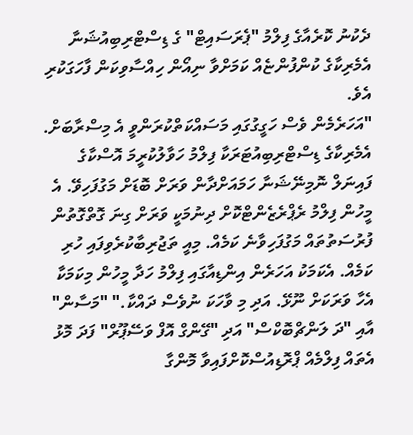ދެކުނު ކޮރެއާގެ ފިލްމު "ޕެރަސައިޓް" ގެ ޑިސްޓްރިބިއުޝަނާ އެމެރިކާގެ ކުންފުންޏެއް ކަމަށްވާ ނިއޯން ހިއްސާވިކަން ފާހަގަކުރި އެވެ.
"އަހަރެމެން ވެސް ހަގީގުގައި މަސައްކަތްކުރަންވީ އެ މިސްރާބަށް. އެމެރިކާގެ ޑިސްޓްރިބިއުޓަރަކާ ފިލްމު ހަވާލުކުރީމަ އޮސްކާގެ ފައިނަލް ނޮމިނޭޝަނާ ހަމައަށްދާން ވަރަށް ބޮޑަށް މަގުފަހިވޭ. އެ މީހުން ފިލްމު ރެޕްރެޒެންޓްކޮށް ދިނުމަކީ ވަރަށް ގިނަ ގޮތްގޮތުން ފުރުސަތުތައް މަގުފަހިވާނެ ކަމެއް. މިއީ ތަޖުރިބާކުރެވިފައި ހުރި ކަމެއް. އެކަމަކު އަހަރެން އިންޑިއާގައި ފިލްމު ހަދާ މީހުން މިކަމަކާ އެހާ ވަރަކަށް ނޫޅޭ. އަދި މި ވާހަކަ ނުވެސް ދައްކާ." "މަސާން" އާއި "ދަ ލަންޗްބޮކްސް" އަދި "ގޭންގް އޮފް ވަސޭޕޫރް" ފަދަ މޮޅު އެތައް ފިލްމެއް ޕްރޮޑިއުސްކޮށްފައިވާ މޮންގާ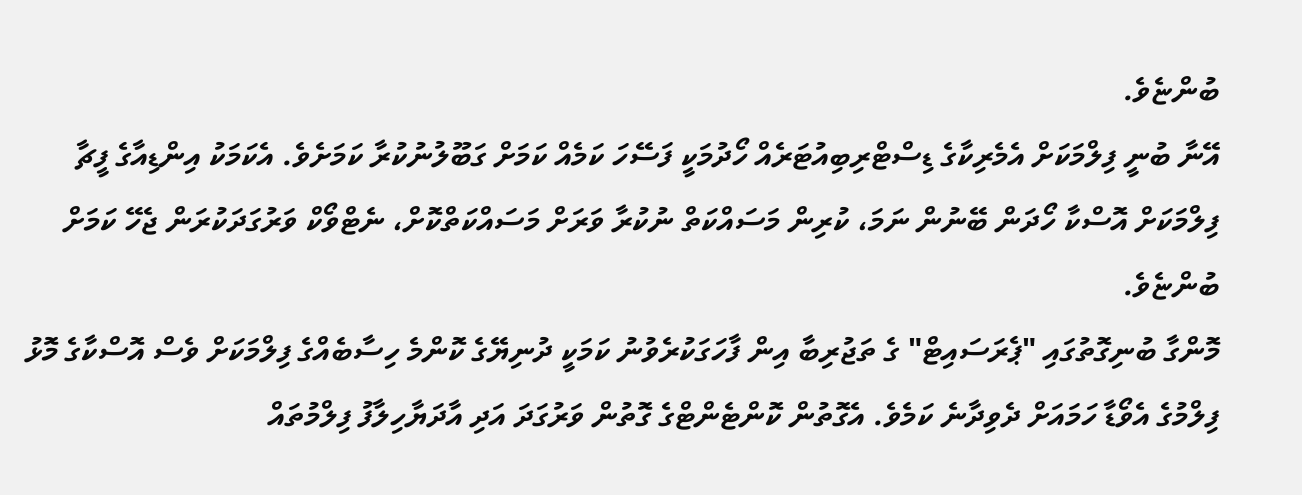ބުންޏެވެ.
އޭނާ ބުނީ ފިލްމަކަށް އެމެރިކާގެ ޑިސްޓްރިބިއުޓަރެއް ހޯދުމަކީ ފަސޭހަ ކަމެއް ކަމަށް ގަބޫލުނުކުރާ ކަމަށެވެ. އެކަމަކު އިންޑިއާގެ ފީޗާ ފިލްމަކަށް އޮސްކާ ހޯދަން ބޭނުން ނަމަ، ކުރިން މަސައްކަތް ނުކުރާ ވަރަށް މަސައްކަތްކޮށް، ނެޓްވޯކް ވަރުގަދަކުރަން ޖެހޭ ކަމަށް ބުންޏެވެ.
މޮންގާ ބުނިގޮތުގައި "ޕެރަސައިޓް" ގެ ތަޖުރިބާ އިން ފާހަގަކުރެވުނު ކަމަކީ ދުނިޔޭގެ ކޮންމެ ހިސާބެއްގެ ފިލްމަކަށް ވެސް އޮސްކާގެ މޮޅު ފިލްމުގެ އެވޯޑާ ހަމައަށް ދެވިދާނެ ކަމެވެ. އެގޮތުން ކޮންޓެންޓްގެ ގޮތުން ވަރުގަދަ އަދި އާދަޔާހިލާފު ފިލްމުތައް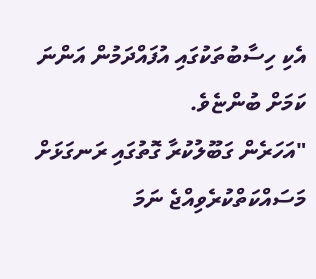އެކި ހިސާބުތަކުގައި އުފައްދަމުން އަންނަ ކަމަށް ބުންޏެވެ.
"އަހަރެން ގަބޫލުކުރާ ގޮތުގައި ރަނގަޅަށް މަސައްކަތްކުރެވިއްޖެ ނަމަ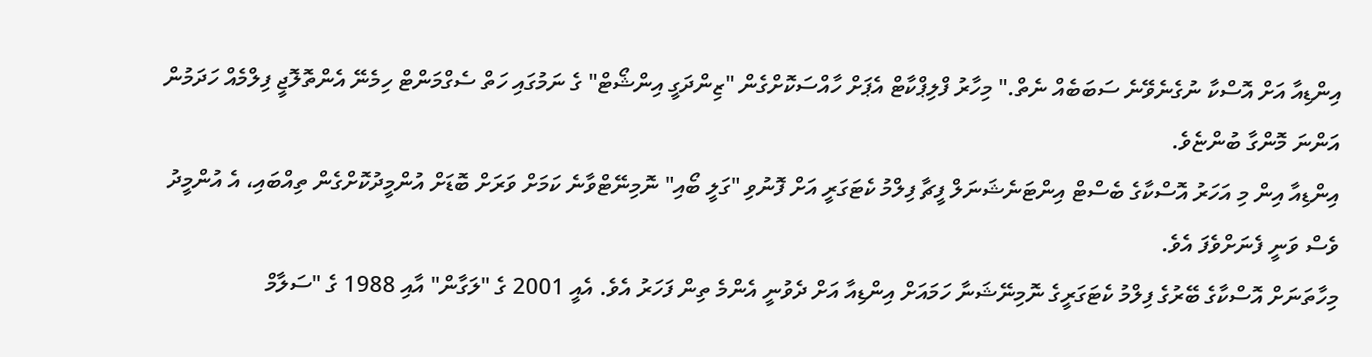އިންޑިއާ އަށް އޮސްކާ ނުގެނެވޭނެ ސަބަބެއް ނެތް." މިހާރު ފްލިޕްކާޓް އެޕަށް ހާއްސަކޮށްގެން "ޒިންދަގީ އިންޝޯޓް" ގެ ނަމުގައި ހަތް ސެގްމަންޓް ހިމެނޭ އެންތޮލޮޖީ ފިލްމެއް ހަދަމުން އަންނަ މޮންގާ ބުންޏެވެ.
އިންޑިއާ އިން މި އަހަރު އޮސްކާގެ ބެސްޓް އިންޓަނެޝަނަލް ފީޗާ ފިލްމު ކެޓަގަރީ އަށް ފޮނުވި "ގަލީ ބޯއި" ނޮމިނޭޓްވާނެ ކަމަށް ވަރަށް ބޮޑަށް އުންމީދުކޮށްގެން ތިއްބައި، އެ އުންމީދު ވެސް ވަނީ ފެނަށްވެފަ އެވެ.
މިހާތަނަށް އޮސްކާގެ ބޭރުގެ ފިލްމު ކެޓަގަރީގެ ނޮމިނޭޝަނާ ހަމައަށް އިންޑިއާ އަށް ދެވުނީ އެންމެ ތިން ފަހަރު އެވެ. އެއީ 2001 ގެ "ލަގާން" އާއި 1988 ގެ "ސަލާމް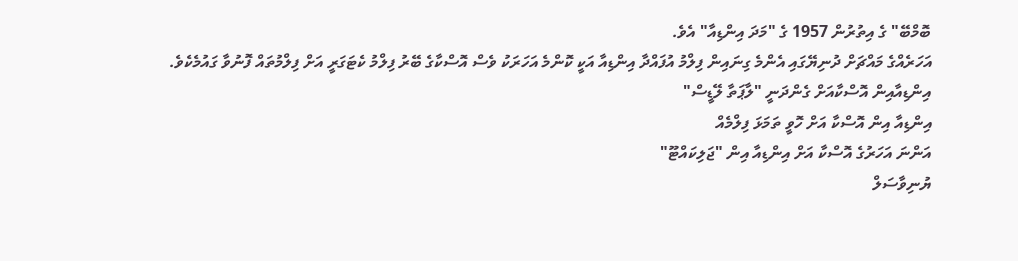ބޮމްބޭ" ގެ އިތުރުން 1957 ގެ "މަދަ އިންޑިއާ" އެވެ.
އަހަރެއްގެ މައްޗަށް ދުނިޔޭގައި އެންމެ ގިނައިން ފިލްމު އުފައްދާ އިންޑިއާ އަކީ ކޮންމެ އަހަރަކު ވެސް އޮސްކާގެ ބޭރު ފިލްމު ކެޓަގަރީ އަށް ފިލްމުތައް ފޮނުވާ ގައުމެކެވެ.
އިންޑިއާއިން އޮސްކާއަށް ގެންދަނީ "ލާޕަތާ ލޭޑީސް"
އިންޑިއާ އިން އޮސްކާ އަށް ހޮވީ ތަމަޅަ ފިލްމެއް
އަންނަ އަހަރުގެ އޮސްކާ އަށް އިންޑިއާ އިން "ޖަލިކައްޓޫ"
ޔުނިވާސަލް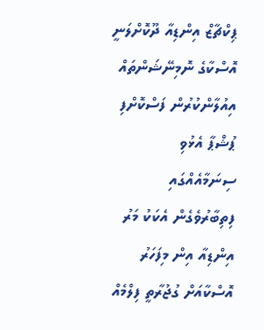ޕިކްޗާޒް އިންޑިއާ ދޫކޮށްލަނީ
އޮސްކާގެ ނޮމިނޭޝަންތައް އިއުލާންކުރުން ފަސްކޮށްފި
ޕުޝްޕާ އެޅުވި ސިނަމާއެއްގައި ފިތިބާރުވެގެން އެކަކު މަރު
އިންޑިއާ އިން މިފަހަރު އޮސްކާއަށް ގުޖުރާތީ ފިލްމެއް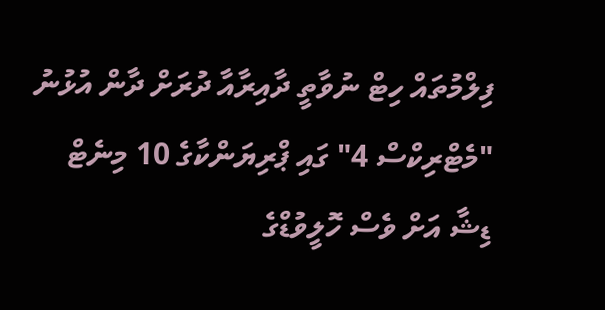ފިލްމުތައް ހިޓް ނުވާތީ ދާއިރާއާ ދުރަށް ދާން އުޅުނު
"މެޓްރިކްސް 4" ގައި ޕްރިޔަންކާގެ 10 މިނެޓް
ޑިޝާ އަށް ވެސް ހޮލީވުޑްގެ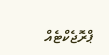ޕްރޮޖެކްޓެއް